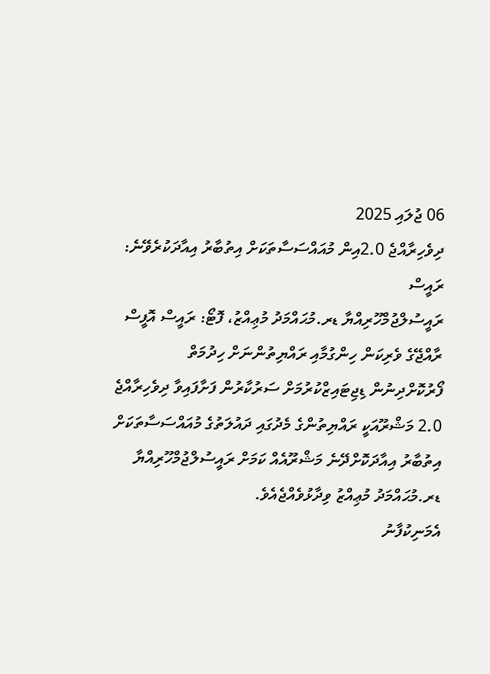06 ޖުލައި 2025
ދިވެހިރާއްޖެ 2.0އިން މުއައްސަސާތަކަށް އިތުބާރު އިއާދަކުރެވޭނެ: ރައީސް
ރައީސުލްޖުމްހޫރިއްޔާ ޑރ.މުޙައްމަދު މުޢިއްޒު، ފޮޓޯ: ރައީސް އޮފީސް
ރާއްޖޭގެ ވެރިކަން ހިންގުމާއި ރައްޔިތުންނަށް ހިދުމަތް ފޯރުކޮށްދިނުން ޑިޖިޓައިޒްކުރުމަށް ސަރުކާރުން ފަށާފައިވާ ދިވެހިރާއްޖެ 2.0 މަޝްރޫއަކީ ރައްޔިތުންގެ މެދުގައި ދައުލަތުގެ މުއައްސަސާތަކަށް އިތުބާރު އިއާދަކޮށްދޭނެ މަޝްރޫއެއް ކަމަށް ރައީސުލްޖުމްހޫރިއްޔާ ޑރ.މުޙައްމަދު މުޢިއްޒު ވިދާޅުވެއްޖެއެވެ.
އެމަނިކުފާނު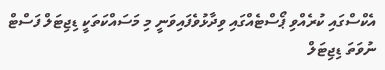އެކްސްގައި ކުރެއްވި ޕޯސްޓެއްގައި ވިދާޅުވެފައިވަނީ މި މަސައްކަތަކީ ޑިޖިޓަލް ފަސްޓް ނުވަތަ ޑިޖިޓަލް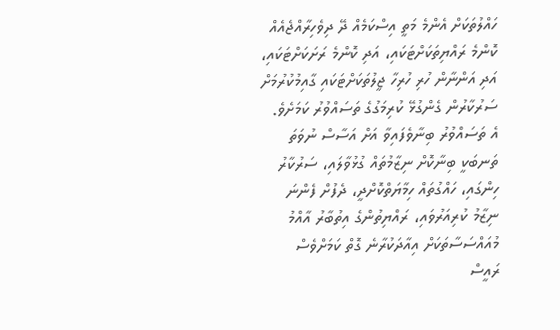ހައްލުތަކަށް އެންމެ މަތީ އިސްކަމެއް ދޭ ދިވެހިރާއްޖެއެއް ކޮންމެ ރައްޔިތަކަށްޓަކައި، އަދި ކޮންމެ ރަށަކަށްޓަކައި، އަދި އަންނާން ހުރި ހުރިހާ ޖީލުތަކަށްޓަކައި ގާއިމުކުރުމަށް ސަރުކާރުން ގެންގުޅޭ ކުރިމަގުގެ ތަސައްވުރު ކަމަށެވެ.
އެ ތަސައްވުރު ބިނާވެފައިވާ އަށް އަސާސް ނުވަތަ ތަނބަކީ ބިނާކޮށް ނިޒާމުތައް ގުޅުވާލައި، ސަރުކާރު ހިންގައި، ހައްގުތައް ހިމާޔަތްކޮށްދީ، ދެފުށް ފެންނަ ނިޒާމު ކުރިއަރުވައި، ރައްޔިތުންގެ އިތުބާރު އާއްމު މުއައްސަސާތަކަށް އިއާދަކުރާނެ ގޮތް ކަމަށްވެސް ރައީސް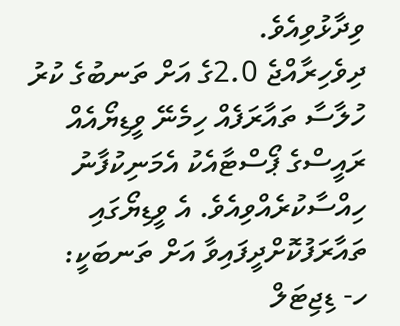ވިދާޅުވިއެވެ.
ދިވެހިރާއްޖެ 2.0ގެ އަށް ތަނބުގެ ކުރު ހުލާސާ ތައާރަފެއް ހިމެނޭ ވީޑިޔޯއެއް ރައީސްގެ ޕޯސްޓާއެކު އެމަނިކުފާނު ހިއްސާކުރެއްވިއެވެ. އެ ވީޑިޔޯގައި ތައާރަފުކޮށްދީފައިވާ އަށް ތަނބަކީ:
ހ- ޑިޖިޓަލް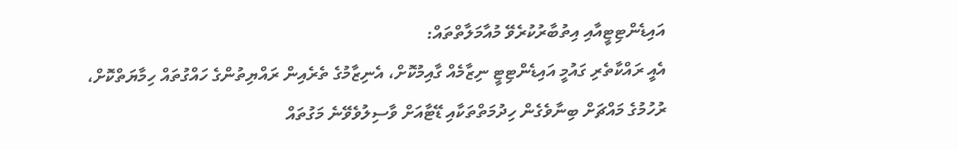އައިޑެންޓިޓީއާއި އިތުބާރުކުރެވޭ މުއާމަލާތްތައް:
އެއީ ރައްކާތެރި ގައުމީ އައިޑެންޓިޓީ ނިޒާމެއް ގާއިމުކޮށް، އެނިޒާމުގެ ތެރެއިން ރައްޔިތުންގެ ހައްގުތައް ހިމާޔަތްކޮށް، ރުހުމުގެ މައްޗަށް ބިނާވެގެން ހިދުމަތްތަކާއި ޑޭޓާއަށް ވާސިލުވެވޭނެ މަގުތައް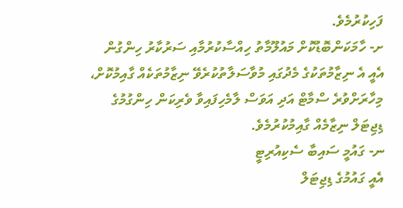ފަހިކުރުމެވެ.
ށ- ހާމަކަންބޮޑުކޮށް މައުލޫމާތު ހިއްސާކުރުމާއި ސަރުކާރު ހިންގުން
އެއީ އެ ނިޒާމުތަކުގެ މެދުގައި މުވާސަލާތުކުރެވޭ ނިޒާމުތަކެއް ގާއިމުކޮށް، މިހާރަށްވުރެ ސްމާޓް އަދި އަވަސް ލާމެހިފައިވާ ވެރިކަން ހިންގުމުގެ ޑިޖިޓަލް ނިޒާމެއް ގާއިމުކުރުމެވެ.
ނ- ގައުމީ ސައިބާ ސެކިއުރިޓީ
އެއީ ގައުމުގެ ޑިޖިޓަލް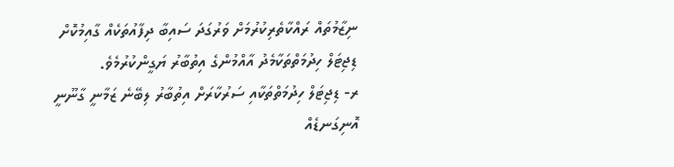ނިޒާމުތައް ރައްކާތެރިކުރުމަށް ވަރުގަދަ ސައިބާ ދިފާއުތަކެއް ގާއިމުކޮށް ޑިޖިޓަލް ހިދުމަތްތަކާމެދު އާއްމުންގެ އިތުބާރު ޔަގީންކުރުމެވެ.
ރ- ޑިޖިޓަލް ހިދުމަތްތަކާއި ސަރުކާރަށް އިތުބާރު ލިބޭނެ ޒަމާނީ ގާނޫނީ އޮނިގަނޑެއް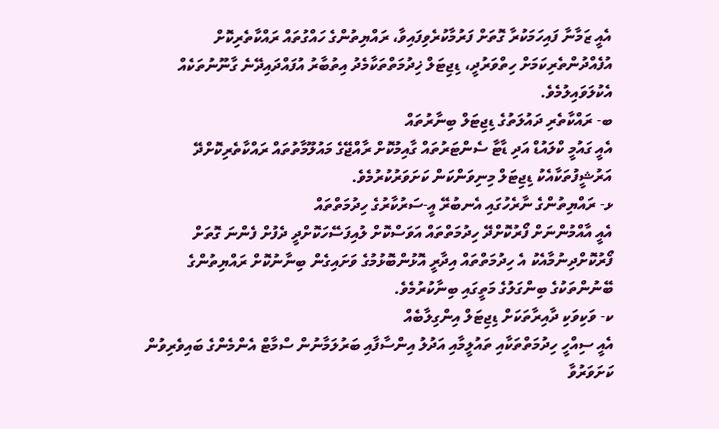އެއީ ޒަމާނާ ފައިހަމަކުރާ ގޮތަށް ފަރުމާކުރެވިފައިވާ، ރައްޔިތުންގެ ހައްގުތައް ރައްކާތެރިކޮށް އުފެއްދުންތެރިކަމަށް ހިތްވަރުދީ، ޑިޖިޓަލް ޚިދުމަތްތަކާމެދު އިތުބާރު އުފައްދައިދޭނެ ގާނޫނުތަކެއް އެކުލަވައިލުމެވެ.
ބ- ރައްކާތެރި ދައުލަތުގެ ޑިޖިޓަލް ބިނާރުތައް
އެއީ ގައުމީ ކްލައުޑް އަދި ޑާޓާ ސެންޓަރުތައް ގާއިމުކޮށް ރާއްޖޭގެ މައުލޫމާތުތައް ރައްކާތެރިކޮށްދޭ އަރުޝީފުތަކާއެކު ޑިޖިޓަލް މިނިވަންކަން ކަށަވަރުކުރުމެވެ.
ޅ- ރައްޔިތުންގެ ނާރެހުގައި އެނބުރޭ އީ-ސަރުކާރުގެ ހިދުމަތްތައް
އެއީ އާއްމުންނަށް ފޯރުކޮށްދޭ ހިދުމަތްތައް އަވަސްކޮށް ލުއިފަސޭހަކޮށްދީ ދެފުށް ފެންނަ ގޮތަށް ފޯރުކޮށްދިނުމާއެކު އެ ހިދުމަތްތައް އިދާރީ އޮޅުންބޮޅުމުގެ ވަށައިގެން ބިނާނުކޮށް ރައްޔިތުންގެ ބޭނުންތަކުގެ ބިންގަލުގެ މަތީގައި ބިނާކުރުމެވެ.
ކ- ވަކިވަކި ދާއިރާތަކަށް ޑިޖިޓަލް އިންގިލާބެއް
އެއީ ސިއްހީ ހިދުމަތްތަކާއި ތައުލީމާއި އަދުލު އިންސާފާއި ބަރުލަމާނުން ސްމާޓް އެންމެންގެ ބައިވެރިވުން ކަށަވަރުވާ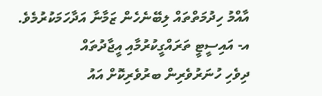އާއްމު ހިދުމަތްތައް ލިބޭނެހެން ޒަމާނާ އަދާހަމަކުރުމެވެ.
އ- އައިސީޓީ ތަރައްގީކުރުމާއި އީޖާދުތައް
ދިވެހި ހުނަރުވެރިން ބރުވެރިކޮށް އައު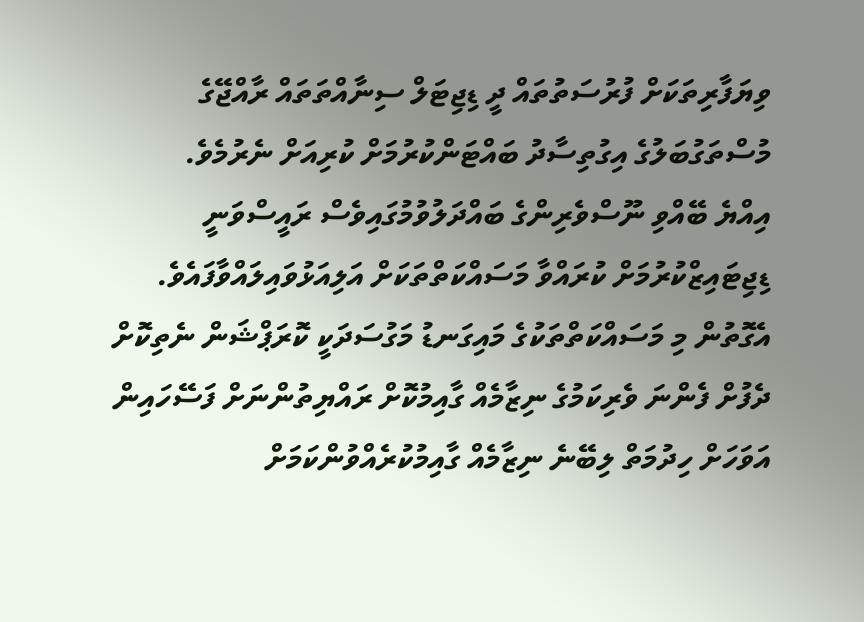ވިޔަފާރިތަކަށް ފުރުސަތުތައް ދީ ޑިޖިޓަލް ސިނާއްތަތައް ރާއްޖޭގެ މުސްތަގުބަލުގެ އިގުތިސާދު ބައްޓަންކުރުމަށް ކުރިއަށް ނެރުމެވެ.
އިއްޔެ ބޭއްވި ނޫސްވެރިންގެ ބައްދަލުވުމުގައިވެސް ރައީސްވަނީ ޑިޖިޓައިޒްކުރުމަށް ކުރައްވާ މަސައްކަތްތަކަށް އަލިއަޅުވައިލައްވާފައެވެ. އެގޮތުން މި މަސައްކަތްތަކުގެ މައިގަނޑު މަގުސަދަކީ ކޮރަޕްޝަން ނެތިކޮށް ދެފުށް ފެންނަ ވެރިކަމުގެ ނިޒާމެއް ގާއިމުކޮށް ރައްޔިތުންނަށް ފަސޭހައިން އަވަހަށް ހިދުމަތް ލިބޭނެ ނިޒާމެއް ގާއިމުކުރެއްވުންކަމަށް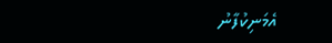އެމަނިކުފާނު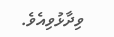ވިދާޅުވިއެވެ.